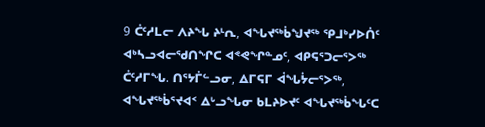9 ᑖᑦᓱᒪᓕ ᐱᔨᖓ ᔨᒻᕆ, ᐊᖓᔪᖅᑳᖑᔪᖅ ᕿᒧᒃᓯᐅᑏᑦ ᐊᒃᓴᓗᐊᓕᖁᑎᖏᑕ ᐊᕝᕙᖏᓐᓄᑦ, ᐊᑭᕋᕐᑐᓕᕐᐳᖅ ᑖᑦᓱᒥᖓ. ᑎᕐᔭᒦᓪᓗᓂ, ᐃᒥᕋᒥ ᐋᖓᔮᓕᕐᐳᖅ, ᐊᖓᔪᖅᑳᕐᔪᐊᑉ ᐃᒡᓗᖓᓂ ᑲᒪᔨᐅᔪᑦ ᐊᖓᔪᖅᑳᖓᑦᑕ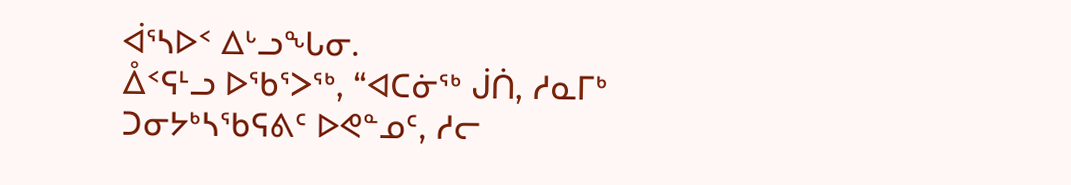ᐋᕐᓴᐅᑉ ᐃᒡᓗᖓᓂ.
ᐂᑉᕋᒻᓗ ᐅᖃᕐᐳᖅ, “ᐊᑕᓃᖅ ᒎᑏ, ᓱᓇᒥᒃ ᑐᓂᔭᒃᓴᖃᕋᕕᑦ ᐅᕙᓐᓄᑦ, ᓱᓕ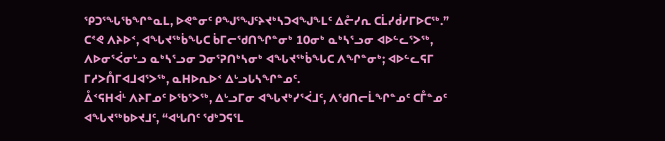ᕿᑐᕐᖓᖃᖏᓐᓇᒪ, ᐅᕙᓐᓂᑦ ᑭᖑᕐᖑᑦᔨᔪᒃᓴᑐᐊᖑᖕᒪᑦ ᐃᓔᓯᕆ ᑕᒫᓯᑰᓯᒥᐅᑕᖅ.”
ᑕᕝᕙ ᐱᔨᐅᑉ, ᐊᖓᔪᖅᑳᖓᑕ ᑳᒥᓕᖁᑎᖏᓐᓂᒃ 10ᓂᒃ ᓇᒃᓴᕐᓗᓂ ᐊᐅᓪᓚᕐᐳᖅ, ᐱᐅᓂᕐᐹᓂᒡᓗ ᓇᒃᓴᕐᓗᓂ ᑐᓂᕐᕈᑎᒃᓴᓂᒃ ᐊᖓᔪᖅᑳᖓᑕ ᐱᖏᓐᓂᒃ; ᐊᐅᓪᓚᕋᒥ ᒥᓱᐳᑍᒥᐊᒧᐊᕐᐳᖅ, ᓇᕼᐅᕆᐅᑉ ᐃᒡᓗᒐᓴᖏᓐᓄᑦ.
ᐂᑉᕋᕼᐋᒻ ᐱᔨᒥᓄᑦ ᐅᖃᕐᐳᖅ, ᐃᒡᓗᒥᓂ ᐊᖓᔪᒃᓯᕐᐹᒧᑦ, ᐱᖁᑎᓕᒫᖏᓐᓄᑦ ᑕᒤᓐᓄᑦ ᐊᖓᔪᖅᑲᐅᔪᒧᑦ, “ᐊᒡᒐᑎᑦ ᖁᒃᑐᕋᕐᒪ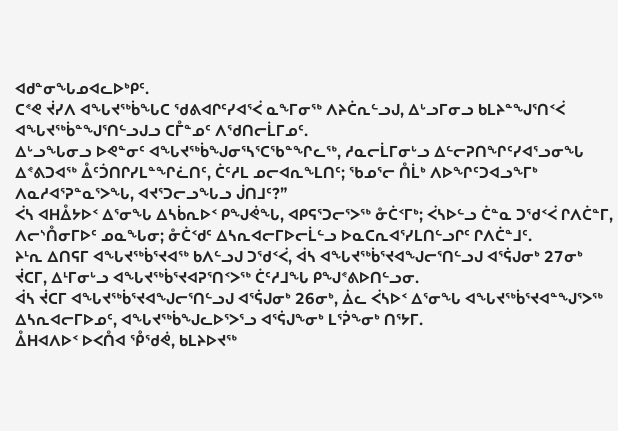ᐊᑯᓐᓂᖓᓄᐊᓚᐅᒃᑭᑦ.
ᑕᕝᕙ ᔫᓯᐱ ᐊᖓᔪᖅᑳᖓᑕ ᖁᕕᐊᒋᑦᓯᐊᕐᐹ ᓇᖕᒥᓂᖅ ᐱᔨᑖᕆᓪᓗᒍ, ᐃᒡᓗᒥᓂᓗ ᑲᒪᔨᓐᖑᕐᑎᑉᐹ ᐊᖓᔪᖅᑳᓐᖑᕐᑎᓪᓗᒍᓗ ᑕᒤᓐᓄᑦ ᐱᖁᑎᓕᒫᒥᓄᑦ.
ᐃᒡᓗᖓᓂᓗ ᐅᕙᓐᓂᑦ ᐊᖓᔪᖅᑳᖑᓂᕐᓴᕐᑕᖃᓐᖏᓚᖅ, ᓱᓇᓕᒫᒥᓂᒡᓗ ᐃᓪᓕᕈᑎᖏᑦᓯᐊᕐᓗᓂᖓ ᐃᕝᕕᑐᐊᖅ ᐂᑦᑑᑎᒋᓯᒪᓐᖏᓛᑎᑦ, ᑖᑦᓱᒪ ᓄᓕᐊᕆᖕᒪᑎᑦ; ᖃᓄᕐᓕ ᑍᒫᒃ ᐱᐅᖏᑦᑐᐊᓗᖕᒥᒃ ᐱᓇᓱᐊᕐᕈᓐᓇᕐᐳᖓ, ᐊᔪᕐᑐᓕᓗᖓᓗ ᒎᑎᒧᑦ?”
ᐹᓴ ᐊᕼᐂᔭᐅᑉ ᐃᕐᓂᖓ ᐃᓴᑳᕆᐅᑉ ᑭᖑᕚᖓ, ᐊᑭᕋᕐᑐᓕᕐᐳᖅ ᓁᑖᑉᒥᒃ; ᐹᓴᐅᓪᓗ ᑖᓐᓇ ᑐᖁᑉᐹ ᒋᐱᑖᓐᒥ, ᐱᓕᔅᑍᓂᒥᐅᑦ ᓄᓇᖓᓂ; ᓁᑖᑉᑯᑦ ᐃᓴᕆᐊᓕᒥᐅᓕᒫᓪᓗ ᐅᓇᑕᕆᐊᕐᓯᒪᑎᓪᓗᒋᑦ ᒋᐱᑖᓐᒧᑦ.
ᔨᒻᕆ ᐃᑎᕋᒥ ᐊᖓᔪᖅᑳᕐᔪᐊᖅ ᑲᐱᓪᓗᒍ ᑐᖁᑉᐹ, ᐋᓴ ᐊᖓᔪᖅᑳᕐᔪᐊᖑᓕᕐᑎᓪᓗᒍ ᐊᕐᕌᒍᓂᒃ 27ᓂᒃ ᔫᑕᒥ, ᐃᒻᒥᓂᒡᓗ ᐊᖓᔪᖅᑳᕐᔪᐊᕈᕐᑎᑉᐳᖅ ᑖᑦᓱᒧᖓ ᑭᖑᕝᕕᐅᑎᓪᓗᓂ.
ᐋᓴ ᔫᑕᒥ ᐊᖓᔪᖅᑳᕐᔪᐊᖑᓕᕐᑎᓪᓗᒍ ᐊᕐᕌᒍᓂᒃ 26ᓂᒃ, ᐄᓚ ᐹᓴᐅᑉ ᐃᕐᓂᖓ ᐊᖓᔪᖅᑳᕐᔪᐊᓐᖑᕐᐳᖅ ᐃᓴᕆᐊᓕᒥᐅᓄᑦ, ᐊᖓᔪᖅᑳᖑᓚᐅᕐᐳᕐᓗ ᐊᕐᕌᒍᖕᓂᒃ ᒪᕐᕉᖕᓂᒃ ᑎᕐᔭᒥ.
ᐂᕼᐊᐱᐅᑉ ᐅᐸᑍᐊ ᕾᖁᕚ, ᑲᒪᔨᐅᔪᖅ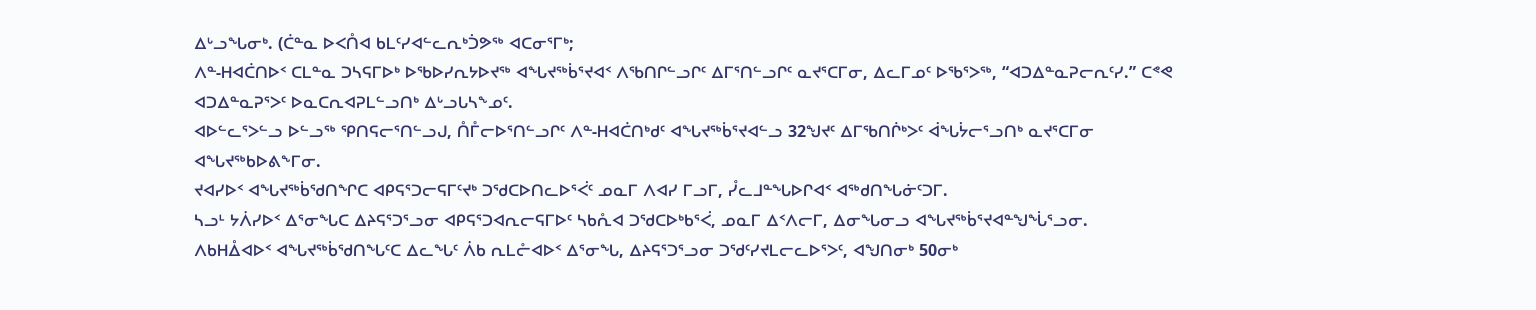ᐃᒡᓗᖓᓂᒃ. (ᑖᓐᓇ ᐅᐸᑍᐊ ᑲᒪᑦᓯᐊᓪᓚᕆᒃᑑᕗᖅ ᐊᑕᓂᕐᒥᒃ;
ᐱᓐ-ᕼᐊᑖᑎᐅᑉ ᑕᒪᓐᓇ ᑐᓴᕋᒥᐅᒃ ᐅᖃᐅᓯᕆᔭᐅᔪᖅ ᐊᖓᔪᖅᑳᕐᔪᐊᑉ ᐱᖃᑎᒋᓪᓗᒋᑦ ᐃᒥᕐᑎᓪᓗᒋᑦ ᓇᔪᕐᑕᒥᓂ, ᐃᓚᒥᓄᑦ ᐅᖃᕐᐳᖅ, “ᐊᑐᐃᓐᓇᕈᓕᕆᑦᓯ.” ᑕᕝᕙ ᐊᑐᐃᓐᓇᕈᕐᐳᑦ ᐅᓇᑕᕆᐊᕈᒪᓪᓗᑎᒃ ᐃᒡᓗᒐᓴᖕᓄᑦ.
ᐊᐅᓪᓚᕐᐳᓪᓗ ᐅᓪᓗᖅ ᕿᑎᕋᓕᕐᑎᓪᓗᒍ, ᑍᒤᓕᐅᕐᑎᓪᓗᒋᑦ ᐱᓐ-ᕼᐊᑖᑎᒃᑯᑦ ᐊᖓᔪᖅᑳᕐᔪᐊᓪᓗ 32ᖑᔪᑦ ᐃᒥᖃᑎᒌᒃᐳᑦ ᐋᖓᔮᓕᕐᓗᑎᒃ ᓇᔪᕐᑕᒥᓂ ᐊᖓᔪᖅᑲᐅᕕᖕᒥᓂ.
ᔪᐊᓯᐅᑉ ᐊᖓᔪᖅᑳᖁᑎᖏᑕ ᐊᑭᕋᕐᑐᓕᕋᒥᑦᔪᒃ ᑐᖁᑕᐅᑎᓚᐅᕐᐹᑦ ᓄᓇᒥ ᐱᐊᓯ ᒥᓗᒥ, ᓮᓚᒧᓐᖓᐅᒋᐊᑉ ᐊᖅᑯᑎᖓᓃᑦᑐᒥ.
ᓴᓗᒻ ᔭᐲᓯᐅᑉ ᐃᕐᓂᖓᑕ ᐃᔨᕋᕐᑐᕐᓗᓂ ᐊᑭᕋᕐᑐᐊᕆᓕᕋᒥᐅᑦ ᓴᑲᕅᐊ ᑐᖁᑕᐅᒃᑲᕐᐹ, ᓄᓇᒥ ᐃᑉᐱᓕᒥ, ᐃᓂᖓᓂᓗ ᐊᖓᔪᖅᑳᕐᔪᐊᓐᖑᖔᕐᓗᓂ.
ᐱᑲᕼᐂᐊᐅᑉ ᐊᖓᔪᖅᑳᖁᑎᖓᑦᑕ ᐃᓚᖓᑦ ᐲᑲ ᕆᒪᓔᐊᐅᑉ ᐃᕐᓂᖓ, ᐃᔨᕋᕐᑐᕐᓗᓂ ᑐᖁᑦᓯᔪᒪᓕᓚᐅᕐᐳᑦ, ᐊᖑᑎᓂᒃ 50ᓂᒃ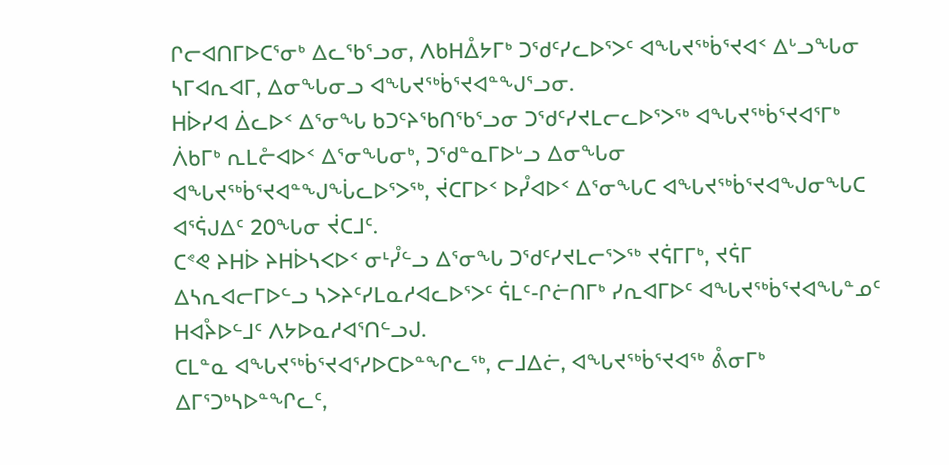ᒋᓕᐊᑎᒥᐅᑕᕐᓂᒃ ᐃᓚᖃᕐᓗᓂ, ᐱᑲᕼᐂᔭᒥᒃ ᑐᖁᑦᓯᓚᐅᕐᐳᑦ ᐊᖓᔪᖅᑳᕐᔪᐊᑉ ᐃᒡᓗᖓᓂ ᓴᒥᐊᕆᐊᒥ, ᐃᓂᖓᓂᓗ ᐊᖓᔪᖅᑳᕐᔪᐊᓐᖑᕐᓗᓂ.
ᕼᐆᓯᐊ ᐄᓚᐅᑉ ᐃᕐᓂᖓ ᑲᑐᑦᔨᖃᑎᖃᕐᓗᓂ ᑐᖁᑦᓯᔪᒪᓕᓚᐅᕐᐳᖅ ᐊᖓᔪᖅᑳᕐᔪᐊᕐᒥᒃ ᐲᑲᒥᒃ ᕆᒪᓔᐊᐅᑉ ᐃᕐᓂᖓᓂᒃ, ᑐᖁᓐᓇᒥᐅᒡᓗ ᐃᓂᖓᓂ ᐊᖓᔪᖅᑳᕐᔪᐊᓐᖑᖔᓚᐅᕐᐳᖅ, ᔫᑕᒥᐅᑉ ᐅᓮᐊᐅᑉ ᐃᕐᓂᖓᑕ ᐊᖓᔪᖅᑳᕐᔪᐊᖑᓂᖓᑕ ᐊᕐᕌᒍᐃᑦ 20ᖓᓂ ᔫᑕᒧᑦ.
ᑕᕝᕙ ᔨᕼᐆ ᔨᕼᐆᓴᐸᐅᑉ ᓂᒻᓮᓪᓗ ᐃᕐᓂᖓ ᑐᖁᑦᓯᔪᒪᓕᕐᐳᖅ ᔪᕌᒥᒥᒃ, ᔪᕌᒥ ᐃᓴᕆᐊᓕᒥᐅᓪᓗ ᓴᐳᔨᑦᓯᒪᓇᓱᐊᓚᐅᕐᐳᑦ ᕌᒪᑦ-ᒋᓖᑎᒥᒃ ᓯᕆᐊᒥᐅᑦ ᐊᖓᔪᖅᑳᕐᔪᐊᖓᓐᓄᑦ ᕼᐊᔧᐅᓪᒧᑦ ᐱᔭᐅᓇᓱᐊᕐᑎᓪᓗᒍ.
ᑕᒪᓐᓇ ᐊᖓᔪᖅᑳᕐᔪᐊᕐᓯᐅᑕᐅᓐᖏᓚᖅ, ᓕᒧᐃᓖ, ᐊᖓᔪᖅᑳᕐᔪᐊᖅ ᕔᓂᒥᒃ ᐃᒥᕐᑐᒃᓴᐅᓐᖏᓚᑦ,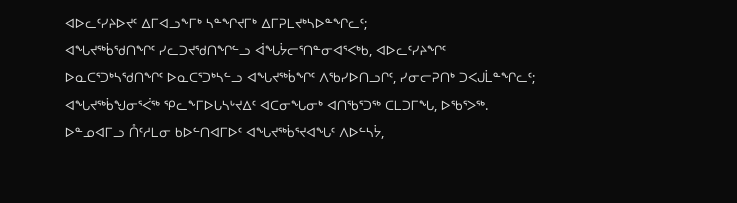ᐊᐅᓚᑦᓯᔨᐅᔪᑦ ᐃᒥᐊᓗᖕᒥᒃ ᓴᓐᖏᔪᒥᒃ ᐃᒥᕈᒪᔪᒃᓴᐅᓐᖏᓚᑦ;
ᐊᖓᔪᖅᑳᖁᑎᖏᑦ ᓯᓚᑐᔪᖁᑎᖏᓪᓗ ᐋᖓᔮᓕᕐᑎᓐᓂᐊᕐᐸᒃᑲ, ᐊᐅᓚᑦᓯᔨᖏᑦ ᐅᓇᑕᕐᑐᒃᓴᖁᑎᖏᑦ ᐅᓇᑕᕐᑐᒃᓴᓪᓗ ᐊᖓᔪᖅᑳᖏᑦ ᐱᖃᓯᐅᑎᓗᒋᑦ, ᓯᓂᓕᕈᑎᒃ ᑐᐸᒍᒫᓐᖏᓚᑦ; ᐊᖓᔪᖅᑳᖑᓂᕐᐹᖅ ᕿᓚᖕᒥᐅᒐᓴᒡᔪᐃᑦ ᐊᑕᓂᖓᓂᒃ ᐊᑎᖃᕐᑐᖅ ᑕᒪᑐᒥᖓ, ᐅᖃᕐᐳᖅ.
ᐅᓐᓄᐊᒥᓗ ᑍᑦᓱᒪᓂ ᑲᐅᓪᑎᐊᒥᐅᑦ ᐊᖓᔪᖅᑳᕐᔪᐊᖓᑦ ᐱᐅᓪᓴᔮ,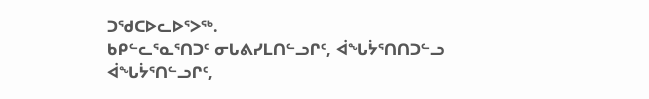ᑐᖁᑕᐅᓚᐅᕐᐳᖅ.
ᑲᑭᓪᓚᕐᓇᕐᑎᑐᑦ ᓂᒐᕕᓯᒪᑎᓪᓗᒋᑦ, ᐋᖓᔮᕐᑎᑎᑐᓪᓗ ᐋᖓᔮᕐᑎᓪᓗᒋᑦ,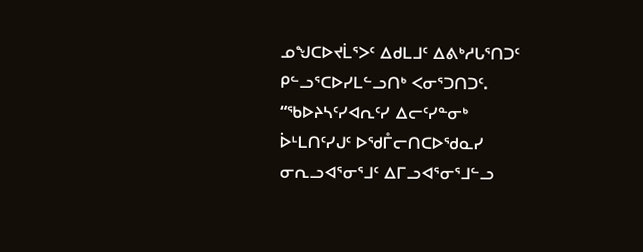ᓄᖑᑕᐅᔪᒫᕐᐳᑦ ᐃᑯᒪᒧᑦ ᐃᕕᒃᓱᒐᕐᑎᑐᑦ ᑭᓪᓗᕐᑕᐅᓯᒪᓪᓗᑎᒃ ᐸᓂᕐᑐᑎᑐᑦ.
“ᖃᐅᔨᓴᑦᓯᐊᕆᑦᓯ ᐃᓕᑦᓯᓐᓂᒃ ᐆᒻᒪᑎᑦᓯᒍᑦ ᐅᖁᒤᓕᑎᑕᐅᖁᓇᓯ ᓂᕆᓗᐊᕐᓂᕐᒧᑦ ᐃᒥᓗᐊᕐᓂᕐᒧᓪᓗ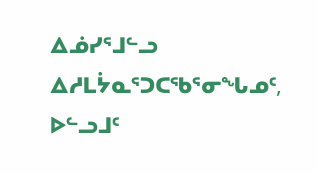ᐃᓅᓯᕐᒧᓪᓗ ᐃᓱᒪᔮᓇᕐᑐᑕᖃᕐᓂᖓᓄᑦ, ᐅᓪᓗᒧᑦ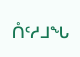ᑍᑦᓱᒧᖓ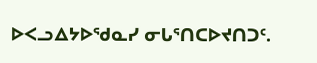ᐅᐸᓗᐃᔭᐅᖁᓇᓯ ᓂᒐᕐᑎᑕᐅᔪᑎᑐᑦ.